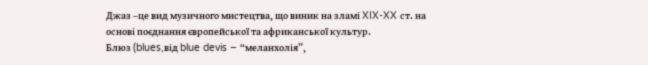Джаз –це вид музичного мистецтва, що виник на зламі XIX-XX ст. на основі поєднання європейської та африканської культур.
Блюз (blues,від blue devis – “меланхолія”,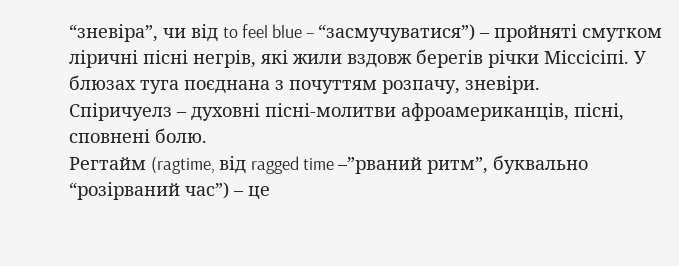“зневіра”, чи від to feel blue – “засмучуватися”) – пройняті смутком ліричні пісні негрів, які жили вздовж берегів річки Міссісіпі. У блюзах туга поєднана з почуттям розпачу, зневіри.
Спіричуелз – духовні пісні-молитви афроамериканців, пісні, сповнені болю.
Регтайм (ragtime, від ragged time –”рваний ритм”, буквально “розірваний час”) – це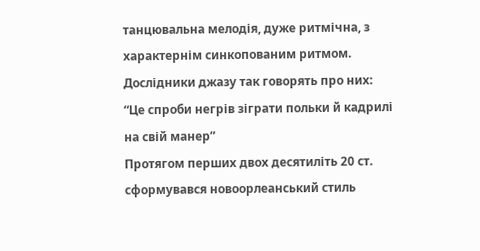танцювальна мелодія, дуже ритмічна, з характернім синкопованим ритмом. Дослідники джазу так говорять про них:
“Це спроби негрів зіграти польки й кадрилі на свій манер”
Протягом перших двох десятиліть 20 ст. сформувався новоорлеанський стиль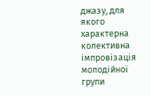джазу, для якого характерна колективна імпровізація молодійної групи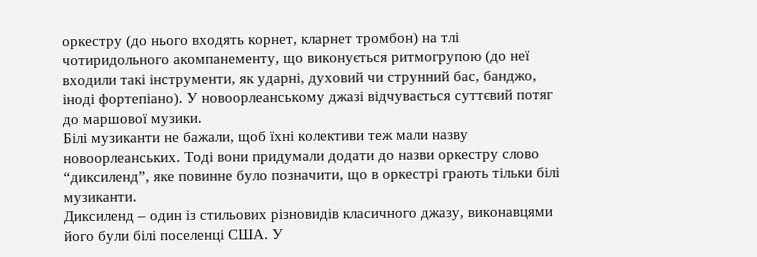оркестру (до нього входять корнет, кларнет тромбон) на тлі чотиридольного акомпанементу, що виконується ритмогрупою (до неї входили такі інструменти, як ударні, духовий чи струнний бас, банджо, іноді фортепіано). У новоорлеанському джазі відчувається суттєвий потяг до маршової музики.
Білі музиканти не бажали, щоб їхні колективи теж мали назву новоорлеанських. Тоді вони придумали додати до назви оркестру слово “диксиленд”, яке повинне було позначити, що в оркестрі грають тільки білі музиканти.
Диксиленд – один із стильових різновидів класичного джазу, виконавцями його були білі поселенці США. У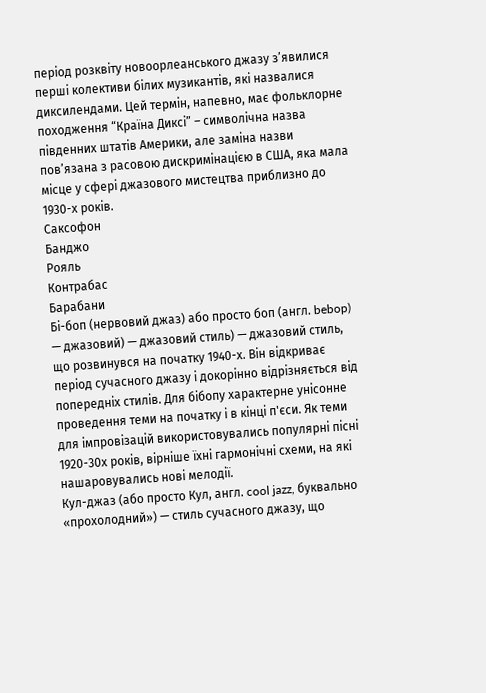період розквіту новоорлеанського джазу з’явилися перші колективи білих музикантів, які назвалися диксилендами. Цей термін, напевно, має фольклорне походження “Країна Диксі” – символічна назва південних штатів Америки, але заміна назви пов’язана з расовою дискримінацією в США, яка мала місце у сфері джазового мистецтва приблизно до 1930-х років.
Саксофон
Банджо
Рояль
Контрабас
Барабани
Бі-боп (нервовий джаз) або просто боп (англ. bebop) — джазовий) — джазовий стиль) — джазовий стиль, що розвинувся на початку 1940-х. Він відкриває період сучасного джазу і докорінно відрізняється від попередніх стилів. Для бібопу характерне унісонне проведення теми на початку і в кінці п'єси. Як теми для імпровізацій використовувались популярні пісні 1920-30х років, вірніше їхні гармонічні схеми, на які нашаровувались нові мелодії.
Кул-джаз (або просто Кул, англ. cool jazz, буквально «прохолодний») — стиль сучасного джазу, що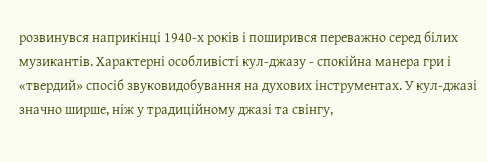розвинувся наприкінці 1940-х років і поширився переважно серед білих музикантів. Характерні особливісті кул-джазу - спокійна манера гри і «твердий» спосіб звуковидобування на духових інструментах. У кул-джазі значно ширше, ніж у традиційному джазі та свінгу,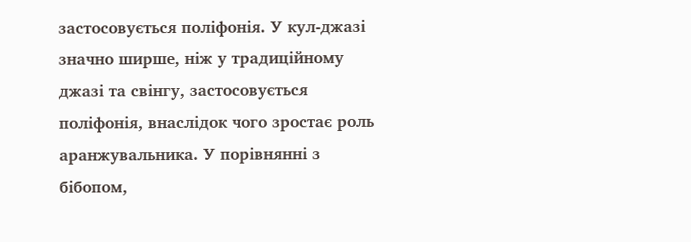застосовується поліфонія. У кул-джазі значно ширше, ніж у традиційному джазі та свінгу, застосовується поліфонія, внаслідок чого зростає роль аранжувальника. У порівнянні з бібопом,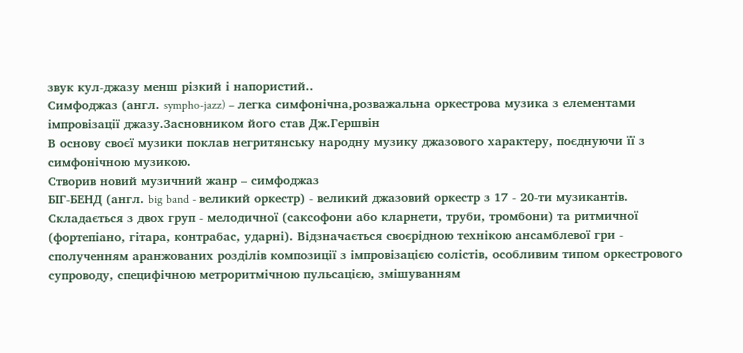звук кул-джазу менш різкий і напористий..
Симфоджаз (англ. sympho-jazz) – легка симфонічна,розважальна оркестрова музика з елементами імпровізації джазу.Засновником його став Дж.Гершвін
В основу своєї музики поклав негритянську народну музику джазового характеру, поєднуючи її з симфонічною музикою.
Створив новий музичний жанр – симфоджаз
БІГ-БЕНД (англ. big band - великий оркестр) - великий джазовий оркестр з 17 - 20-ти музикантів. Складається з двох груп - мелодичної (саксофони або кларнети, труби, тромбони) та ритмичної (фортепіано, гітара, контрабас, ударні). Відзначається своєрідною технікою ансамблевої гри - сполученням аранжованих розділів композиції з імпровізацією солістів, особливим типом оркестрового супроводу, специфічною метроритмічною пульсацією, змішуванням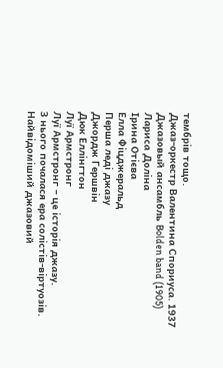тембрів тощо.
Джаз-оркестр Валентина Спориуса. 1937
Джазовый ансамбль Bolden band (1905)
Лариса Доліна
Ірина Отієва
Елла Фіцджеральд
Перша леді джазу
Джордж Гершвін
Дюк Еллінгтон
Луї Армстронг
Луї Армстронг – це історія джазу.
З нього почалася ера солістів-віртуозів.
Найвідоміший джазовий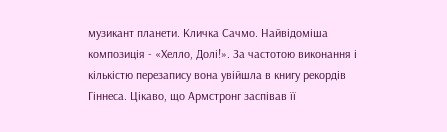музикант планети. Кличка Сачмо. Найвідоміша композиція - «Хелло, Долі!». За частотою виконання і кількістю перезапису вона увійшла в книгу рекордів Гіннеса. Цікаво, що Армстронг заспівав її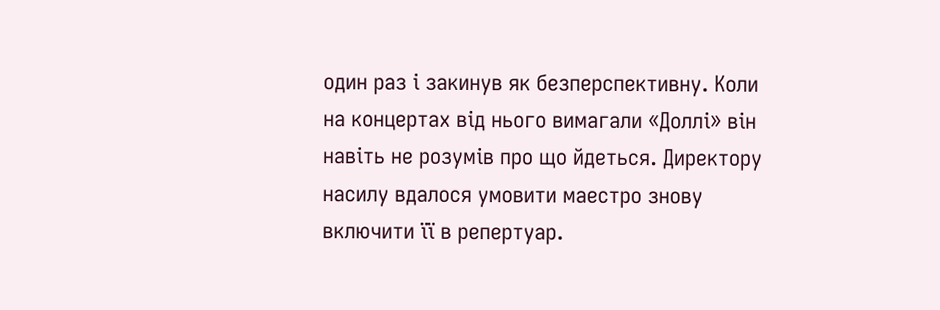один раз і закинув як безперспективну. Коли на концертах від нього вимагали «Доллі» він навіть не розумів про що йдеться. Директору насилу вдалося умовити маестро знову включити її в репертуар.